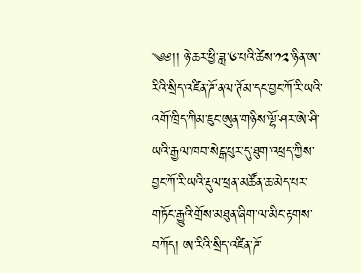༄༅།། ཉེ་ཆར་ཕྱི་ཟླ་༦་པའི་ཚེས་༡༢་ཉིན་ཨ་རིའི་སྲིད་འཛིན་ཌོ་ནལ་ཊོམ་དང་བྱང་ཀོ་རི་ཡའི་འགོ་ཁྲིད་ཀིམ་ཇུང་ཨུན་གཉིས་ལྷོ་ཤར་ཨེ་ཤི་ཡའི་རྒྱལ་ཁབ་སེངྒ་པུར་དུ་ཐུག་འཕྲད་ཀྱིས་བྱང་ཀོ་རི་ཡའི་རྡུལ་ཕྲན་མཚོན་ཆ་མེད་པར་གཏོང་རྒྱུའི་གྲོས་མཐུན་ཞིག་ལ་མིང་རྟགས་བཀོད། ཨ་རིའི་སྲིད་འཛིན་ཌོ་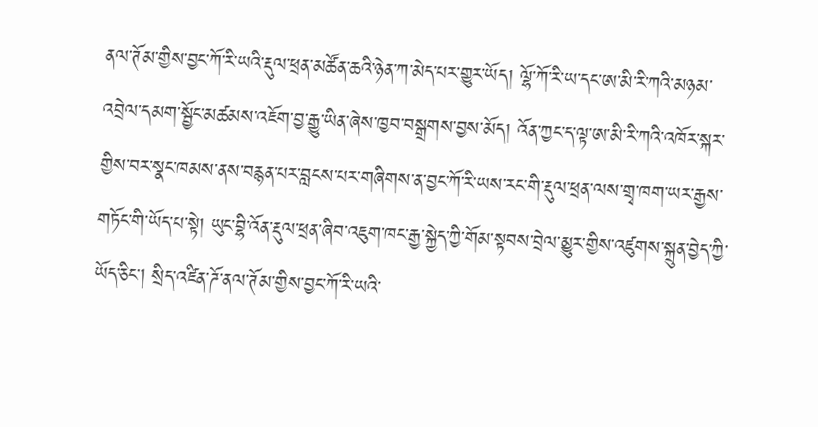ནལ་ཊོམ་གྱིས་བྱང་ཀོ་རི་ཡའི་རྡུལ་ཕྲན་མཚོན་ཆའི་ཉེན་ཀ་མེད་པར་གྱུར་ཡོད། ལྷོ་ཀོ་རི་ཡ་དང་ཨ་མི་རི་ཀའི་མཉམ་འབྲེལ་དམག་སྦྱོང་མཚམས་འཇོག་བྱ་རྒྱུ་ཡིན་ཞེས་ཁྱབ་བསྒྲགས་བྱས་མོད། འོན་ཀྱང་ད་ལྟ་ཨ་མི་རི་ཀའི་འཁོར་སྐར་གྱིས་བར་སྣང་ཁམས་ནས་བརྙན་པར་བླངས་པར་གཞིགས་ན་བྱང་ཀོ་རི་ཡས་རང་གི་རྡུལ་ཕྲན་ལས་གྲྭ་ཁག་ཡར་རྒྱས་གཏོང་གི་ཡོད་པ་སྟེ། ཡུང་བྷི་འོན་རྡུལ་ཕྲན་ཞིབ་འཇུག་ཁང་རྒྱ་སྐྱེད་ཀྱི་གོམ་སྟབས་བྲེལ་མྱུར་གྱིས་འཛུགས་སྐྲུན་བྱེད་ཀྱི་ཡོད་ཅིང། སྲིད་འཛིན་ཌོ་ནལ་ཊོམ་གྱིས་བྱང་ཀོ་རི་ཡའི་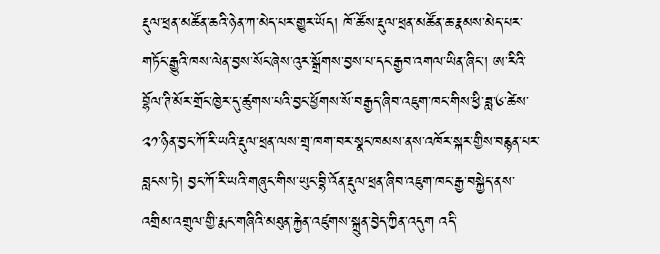རྡུལ་ཕྲན་མཚོན་ཆའི་ཉེན་ཀ་མེད་པར་གྱུར་ཡོད། ཁོ་ཚོས་རྡུལ་ཕྲན་མཚོན་ཆ་རྣམས་མེད་པར་གཏོང་རྒྱུའི་ཁས་ལེན་བྱས་སོང་ཞེས་འུར་སྒྲོགས་བྱས་པ་དང་རྒྱབ་འགལ་ཡིན་ཞིང་། ཨ་རིའི་བྷོལ་ཊི་མོར་གྲོང་ཁྱེར་དུ་ཚུགས་པའི་བྱང་ཕྱོགས་སོ་བརྒྱད་ཞིབ་འཇུག་ཁང་གིས་ཕྱི་ཟླ་༦་ཚེས་༢༡་ཉིན་བྱང་ཀོ་རི་ཡའི་རྡུལ་ཕྲན་ལས་གྲྭ་ཁག་བར་སྣང་ཁམས་ནས་འཁོར་སྐར་གྱིས་བརྙན་པར་བླངས་ཏེ། བྱང་ཀོ་རི་ཡའི་གཞུང་གིས་ཡུང་བྷི་འོན་རྡུལ་ཕྲན་ཞིབ་འཇུག་ཁང་རྒྱ་བསྐྱེད་ནས་འགྲིམ་འགྲུལ་གྱི་རྨང་གཞིའི་མཐུན་རྐྱེན་འཛུགས་སྐྲུན་བྱེད་ཀྱིན་འདུག འདི་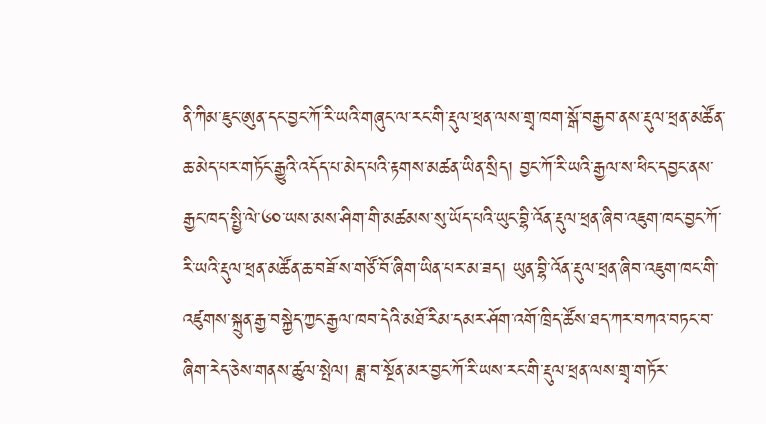ནི་ཀིམ་ཇུང་ཨུན་དང་བྱང་ཀོ་རི་ཡའི་གཞུང་ལ་རང་གི་རྡུལ་ཕྲན་ལས་གྲྭ་ཁག་སྒོ་བརྒྱབ་ནས་རྡུལ་ཕྲན་མཚོན་ཆ་མེད་པར་གཏོང་རྒྱུའི་འདོད་པ་མེད་པའི་རྟགས་མཚན་ཡིན་སྲིད། བྱང་ཀོ་རི་ཡའི་རྒྱལ་ས་ཕིང་དབྱང་ནས་རྒྱང་ཁད་སྤྱི་ལེ་༦༠་ཡས་མས་ཤིག་གི་མཚམས་སུ་ཡོད་པའི་ཡུང་བྷི་འོན་རྡུལ་ཕྲན་ཞིབ་འཇུག་ཁང་བྱང་ཀོ་རི་ཡའི་རྡུལ་ཕྲན་མཚོན་ཆ་བཟོ་ས་གཙོ་བོ་ཞིག་ཡིན་པར་མ་ཟད། ཡུན་བྷི་འོན་རྡུལ་ཕྲན་ཞིབ་འཇུག་ཁང་གི་འཛུགས་སྐྲུན་རྒྱ་བསྐྱེད་ཀྱང་རྒྱལ་ཁབ་དེའི་མཐོ་རིམ་དམར་ཤོག་འགོ་ཁྲིད་ཚོས་ཐད་ཀར་བཀའ་བཏང་བ་ཞིག་རེད་ཅེས་གནས་ཚུལ་སྤེལ། ཟླ་བ་སྔོན་མར་བྱང་ཀོ་རི་ཡས་རང་གི་རྡུལ་ཕྲན་ལས་གྲྭ་གཏོར་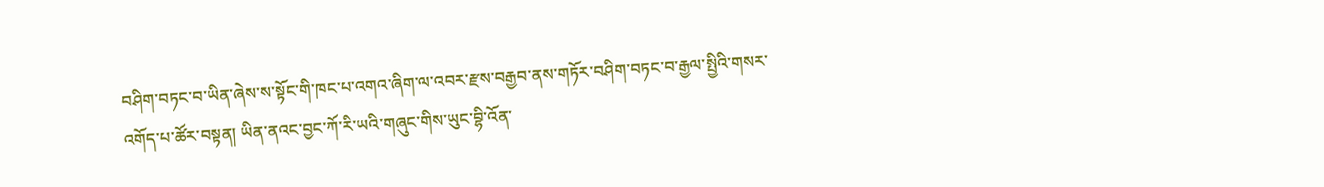བཤིག་བཏང་བ་ཡིན་ཞེས་ས་སྟོང་གི་ཁང་པ་འགའ་ཞིག་ལ་འབར་རྫས་བརྒྱབ་ནས་གཏོར་བཤིག་བཏང་བ་རྒྱལ་སྤྱིའི་གསར་འགོད་པ་ཚོར་བསྟན། ཡིན་ནའང་བྱང་ཀོ་རི་ཡའི་གཞུང་གིས་ཡུང་བྷི་འོན་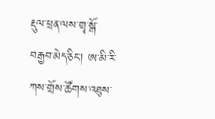རྡུལ་ཕྲན་ལས་གྲྭ་སྒོ་བརྒྱབ་མེད་ཅིང་། ཨ་མི་རི་ཀས་གྲོས་ཚོགས་འཐུས་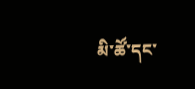མི་ཚོ་དང་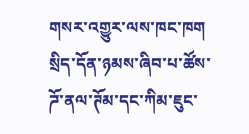གསར་འགྱུར་ལས་ཁང་ཁག སྲིད་དོན་ཉམས་ཞིབ་པ་ཚོས་ཌོ་ནལ་ཊོམ་དང་ཀིམ་ཇུང་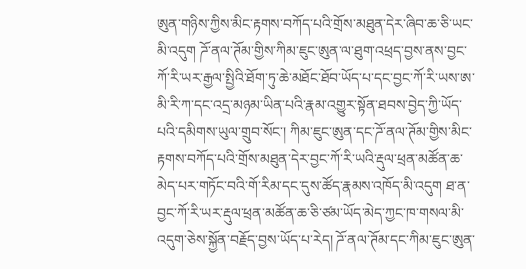ཨུན་གཉིས་ཀྱིས་མིང་རྟགས་བཀོད་པའི་གྲོས་མཐུན་དེར་ཞིབ་ཆ་ཅི་ཡང་མི་འདུག ཌོ་ནལ་ཊོམ་གྱིས་ཀིམ་ཇུང་ཨུན་ལ་ཐུག་འཕྲད་བྱས་ནས་བྱང་ཀོ་རི་ཡར་རྒྱལ་སྤྱིའི་ཐོག་ཏུ་ཆེ་མཐོང་ཐོབ་ཡོད་པ་དང་བྱང་ཀོ་རི་ཡས་ཨ་མི་རི་ཀ་དང་འདྲ་མཉམ་ཡིན་པའི་རྣམ་འགྱུར་སྟོན་ཐབས་བྱེད་ཀྱི་ཡོད་པའི་དམིགས་ཡུལ་གྲུབ་སོང་། ཀིམ་ཇུང་ཨུན་དང་ཌོ་ནལ་ཊོམ་གྱིས་མིང་རྟགས་བཀོད་པའི་གྲོས་མཐུན་དེར་བྱང་ཀོ་རི་ཡའི་རྡུལ་ཕྲན་མཚོན་ཆ་མེད་པར་གཏོང་བའི་གོ་རིམ་དང་དུས་ཚོད་རྣམས་འཁོད་མི་འདུག ཐ་ན་བྱང་ཀོ་རི་ཡར་རྡུལ་ཕྲན་མཚོན་ཆ་ཅི་ཙམ་ཡོད་མེད་ཀྱང་ཁ་གསལ་མི་འདུག་ཅེས་སྐྱོན་བརྗོད་བྱས་ཡོད་པ་རེད། ཌོ་ནལ་ཊོམ་དང་ཀིམ་ཇུང་ཨུན་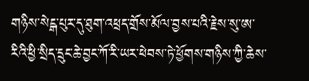གཉིས་སེངྒ་པུར་དུ་ཐུག་འཕྲད་གྲོས་མོལ་བྱས་པའི་རྗེས་སུ་ཨ་རིའི་ཕྱི་སྲིད་དྲུང་ཆེ་བྱང་ཀོ་རི་ཡར་ཕེབས་ཏེ་ཕྱོགས་གཉིས་ཀྱི་ཆེས་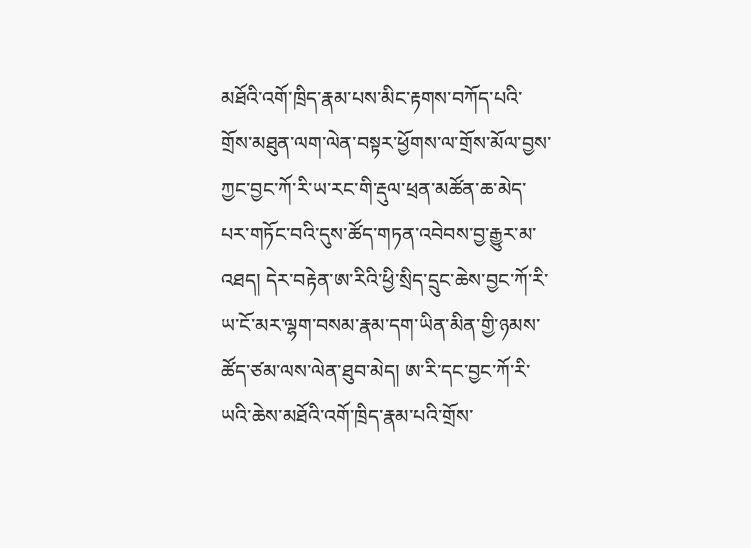མཐོའི་འགོ་ཁྲིད་རྣམ་པས་མིང་རྟགས་བཀོད་པའི་གྲོས་མཐུན་ལག་ལེན་བསྟར་ཕྱོགས་ལ་གྲོས་མོལ་བྱས་ཀྱང་བྱང་ཀོ་རི་ཡ་རང་གི་རྡུལ་ཕྲན་མཚོན་ཆ་མེད་པར་གཏོང་བའི་དུས་ཚོད་གཏན་འབེབས་བྱ་རྒྱུར་མ་འཐད། དེར་བརྟེན་ཨ་རིའི་ཕྱི་སྲིད་དྲུང་ཆེས་བྱང་ཀོ་རི་ཡ་ངོ་མར་ལྷག་བསམ་རྣམ་དག་ཡིན་མིན་གྱི་ཉམས་ཚོད་ཙམ་ལས་ལེན་ཐུབ་མེད། ཨ་རི་དང་བྱང་ཀོ་རི་ཡའི་ཆེས་མཐོའི་འགོ་ཁྲིད་རྣམ་པའི་གྲོས་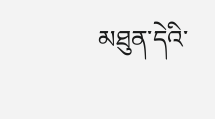མཐུན་དེའི་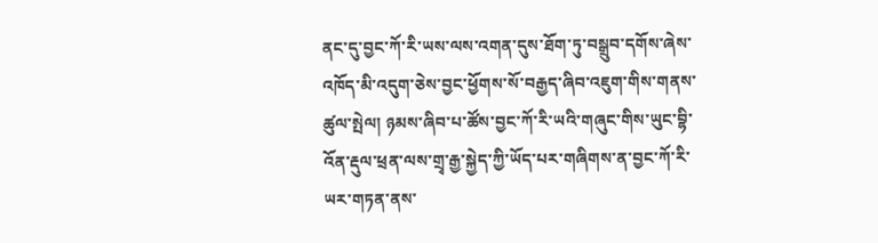ནང་དུ་བྱང་ཀོ་རི་ཡས་ལས་འགན་དུས་ཐོག་ཏུ་བསྒྲུབ་དགོས་ཞེས་འཁོད་མི་འདུག་ཅེས་བྱང་ཕྱོགས་སོ་བརྒྱད་ཞིབ་འཇུག་གིས་གནས་ཚུལ་སྤེལ། ཉམས་ཞིབ་པ་ཚོས་བྱང་ཀོ་རི་ཡའི་གཞུང་གིས་ཡུང་བྷི་འོན་རྡུལ་ཕྲན་ལས་གྲྭ་རྒྱ་སྐྱེད་ཀྱི་ཡོད་པར་གཞིགས་ན་བྱང་ཀོ་རི་ཡར་གཏན་ནས་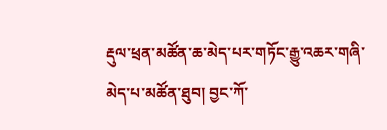རྡུལ་ཕྲན་མཚོན་ཆ་མེད་པར་གཏོང་རྒྱུ་འཆར་གཞི་མེད་པ་མཚོན་ཐུབ། བྱང་ཀོ་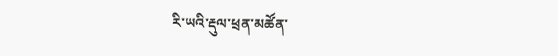རི་ཡའི་རྡུལ་ཕྲན་མཚོན་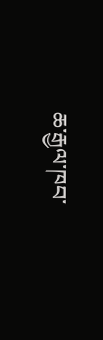ཆ་རྒྱལ་ཁབ་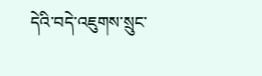དེའི་བདེ་འཇུགས་སྲུང་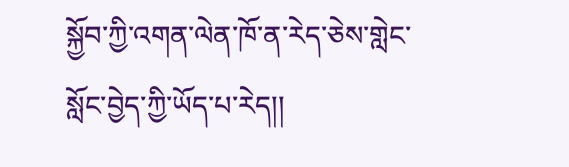སྐྱོབ་ཀྱི་འགན་ལེན་ཁོ་ན་རེད་ཅེས་གླེང་སློང་བྱེད་ཀྱི་ཡོད་པ་རེད།།